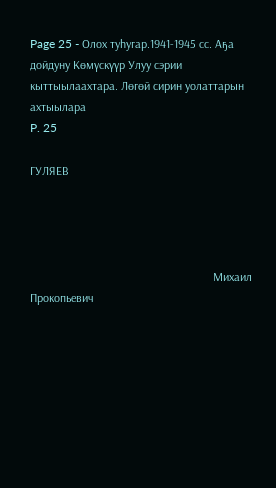Page 25 - Олох туһугар.1941-1945 сс. Аҕа дойдуну Көмүскүүр Улуу сэрии кыттыылаахтара. Лөгөй сирин уолаттарын ахтыылара
P. 25

ГУЛЯЕВ




                                                             Михаил  Прокопьевич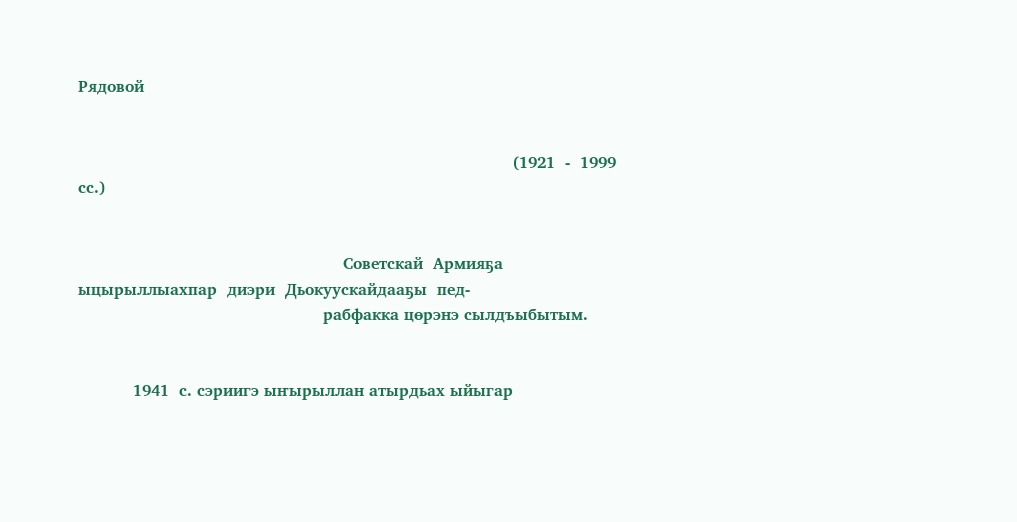Рядовой


                                                                                       (1921  -  1999  сс.)


                                                     Советскай  Армияҕа  ыцырыллыахпар  диэри  Дьокуускайдааҕы  пед-
                                                 рабфакка цөрэнэ сылдъыбытым.


           1941  с. сэриигэ ыҥырыллан атырдьах ыйыгар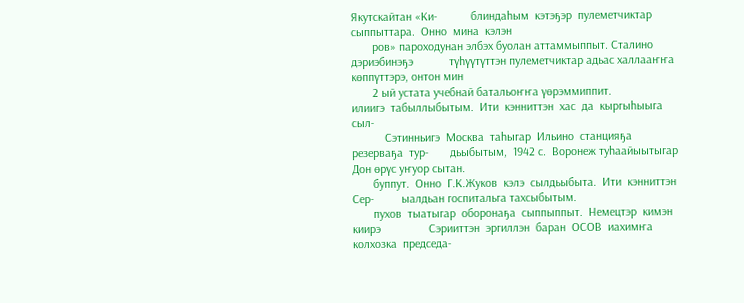Якутскайтан «Ки-           блиндаһым  кэтэҕэр  пулеметчиктар  сыппыттара.  Онно  мина  кэлэн
       ров» пароходунан элбэх буолан аттаммыппыт. Сталино дэриэбинэҕэ            түһүүтүттэн пулеметчиктар адьас халлааҥҥа көппүттэрэ, онтон мин
       2 ый устата учебнай батальоҥҥа үөрэммиппит.                               илиигэ  табыллыбытым.  Ити  кэнниттэн  хас  да  кыргыһыыга  сыл-
           Сэтинньигэ  Москва  таһыгар  Ильино  станцияҕа  резерваҕа  тур-       дьыбытым,  1942 с.  Воронеж туһаайыытыгар Дон өрүс уҥуор сытан.
       буппут.  Онно  Г.К.Жуков  кэлэ  сылдьыбыта.  Ити  кэнниттэн  Сер-         ыалдьан госпитальга тахсыбытым.
       пухов  тыатыгар  оборонаҕа  сыппыппыт.  Немецтэр  кимэн  киирэ                Сэрииттэн  эргиллэн  баран  ОСОВ  иахимҥа  колхозка  председа-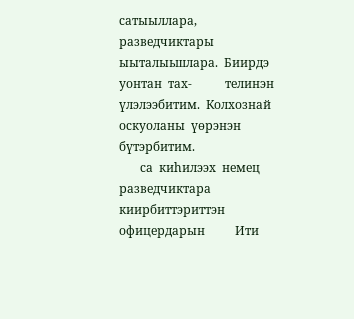сатыыллара,  разведчиктары  ыыталыьшлара.  Биирдэ  уонтан  тах-           телинэн  үлэлээбитим.  Колхознай  оскуоланы  үөрэнэн  бүтэрбитим.
       са  киһилээх  немец  разведчиктара  киирбиттэриттэн  офицердарын          Ити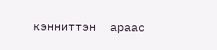кэнниттэн  араас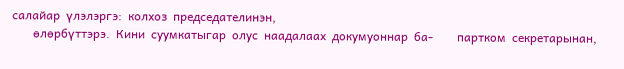салайар  үлэлэргэ:  колхоз  председателинэн,
       өлөрбүттэрэ.  Кини  суумкатыгар  олус  наадалаах  докумуоннар  ба-        партком  секретарынан,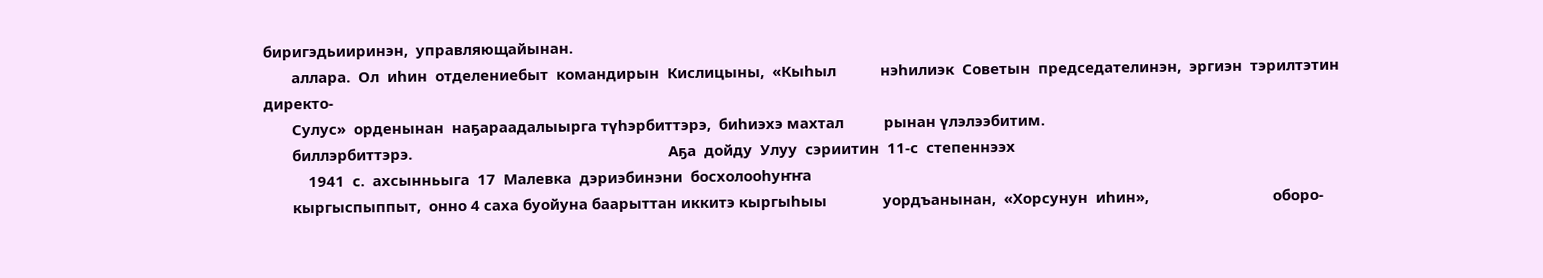биригэдьииринэн,  управляющайынан.
       аллара.  Ол  иһин  отделениебыт  командирын  Кислицыны,  «Кыһыл           нэһилиэк  Советын  председателинэн,  эргиэн  тэрилтэтин  директо-
       Сулус»  орденынан  наҕараадалыырга түһэрбиттэрэ,  биһиэхэ махтал          рынан үлэлээбитим.
       биллэрбиттэрэ.                                                                Аҕа  дойду  Улуу  сэриитин  11-с  степеннээх
           1941  с.  ахсынньыга  17  Малевка  дэриэбинэни  босхолооһуҥҥа
       кыргыспыппыт,  онно 4 саха буойуна баарыттан иккитэ кыргыһыы              уордъанынан,  «Хорсунун  иһин»,                               оборо-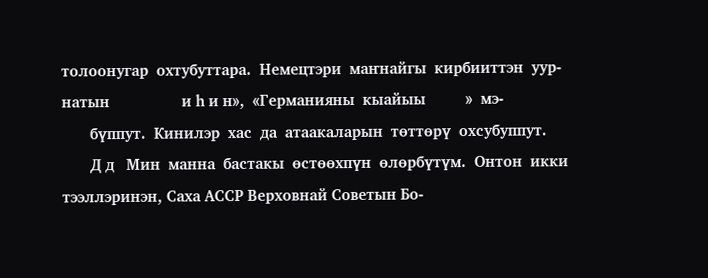толоонугар  охтубуттара.  Немецтэри  маҥнайгы  кирбииттэн  уур-           натын                  и һ и н»,  «Германияны  кыайыы          »  мэ-
       бүппут.  Кинилэр  хас  да  атаакаларын  төттөрү  охсубуппут.
       Д д   Мин  манна  бастакы  өстөөхпүн  өлөрбүтүм.  Онтон  икки             тээллэринэн, Саха АССР Верховнай Советын Бо-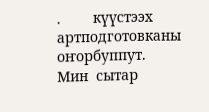.        күүстээх  артподготовканы  оҥорбуппут.  Мин  сытар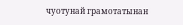чуотунай грамотатынан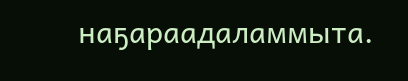наҕараадаламмыта.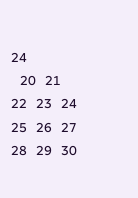24
   20   21   22   23   24   25   26   27   28   29   30